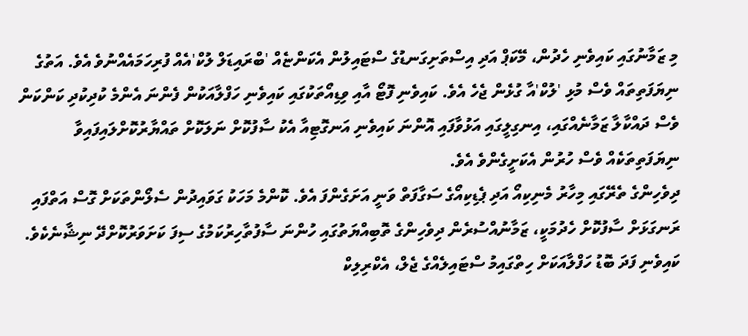މި ޒަމާނުގައި ކައިވެނި ހެދުން، މޭކަޕް އަދި އިސްތަށިގަނޑުގެ ސްޓައިލުން އެކަންޏެއް 'ބްރައިޑަލް ލުކް'އެއް ފުރިހަމައެއްނުވެ އެވެ. އަތުގެ ނިޔަފަތިތައް ވެސް މުޅި 'ލުކް'އާ ގުޅެން ޖެހެ އެވެ. ކައިވެނި ފޮޓޯ އާއި ވިޑިއޯތަކުގައި ކައިވެނި ހަފްލާއަކުން ފެންނަ އެންމެ ކުދިކުދި ކަންކަން ވެސް ދައްކާލާ ޒަމާނެއްގައި، އިނގިލީގައި އަޅުވާފައި އޮންނަ ކައިވެނި އަނގޮޓިއާ އެކު ސާފުކޮށް ނަލަކޮށް ތައްޔާރުކޮށްލައިފައިވާ ނިޔަފަތިތަކެއް ވެސް ހުރުން އެކަށީގެންވެ އެވެ.
ދިވެހިންގެ ތެރޭގައި މިހާރު މެނިކިއޯ އަދި ޕެޑިކިއޯގެ ސަގާފަތް ވަނީ އަށަގެންފަ އެވެ. ކޮންމެ މަހަކު ގަވައިދުން ސެލޯންތަކަށް ގޮސް އަތްފައި ރަނގަޅަށް ސާފުކޮށް ހެދުމަކީ، ޒަމާނުއްސުރެން ދިވެހިންގެ ތޮބިއްޔަތުގައި ހުންނަ ސާފުތާހިރުކަމުގެ ސިފަ ކަށަވަރުކޮށްދޭ ނިޝާނެކެވެ.
ކައިވެނި ފަދަ ބޮޑު ހަފްލާއަކަށް ހިތްގައިމު ސްޓައިލެއްގެ ޖެލް، އެކްރިލިކް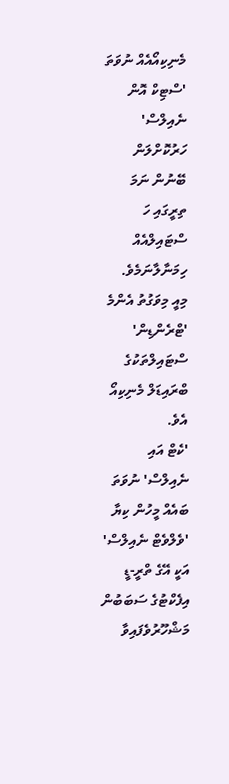މެނިކިއޯއެއް ނުވަތަ 'ސްޓިކް އޮން ނެއިލްސް' ހަރުކޮށްލަން ބޭނުން ނަމަ ތިރީގައި ހަ ސްޓައިލްއެއް ހިމަނާލާނަމެވެ.
މިއީ މިވަގުތު އެންމެ 'ޓްރެންޑިން' ސްޓައިލްތަކުގެ ބްރައިޑަލް މެނިކިއޯ އެވެ.
'ކެޓް އައި ނެއިލްސް' ނުވަތަ ބައެއް މީހުން ކިޔާ 'ވެލްވެޓް ނެއިލްސް' އަކީ އޭގެ ތްރީ-ޑީ އިފެކްޓުގެ ސަބަބުން މަޝްހޫރުވެފައިވާ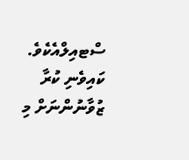ސްޓއިލްއެކެވެ. ކައިވެނި ކުރާ ޒުވާނުންނަށް މި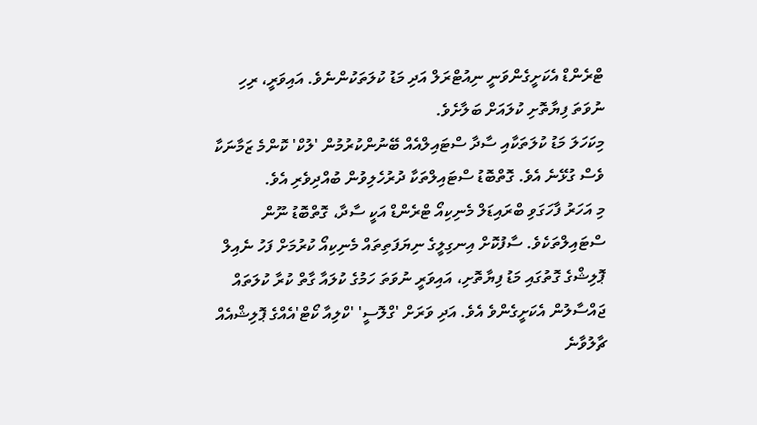ޓްރެންޑް އެކަށީގެންވަނީ ނިއުޓްރަލް އަދި މަޑު ކުލަތަކުންނެވެ. އައިވަރީ، ރިހި ނުވަތަ ފިޔާތޮށި ކުލައަށް ބަލާށެވެ.
މިކަހަލަ މަޑު ކުލަތަކާއި ސާދާ ސްޓައިލްއެއް ބޭނުންކުރުމުން 'ލުކް' ކޮންމެ ޒަމާނަކާ ވެސް ގުޅޭނެ އެވެ. ގޮތްބޮޑު ސްޓައިލްތަކާ ދުރުހެލިވުން ބުއްދިވެރި އެވެ.
މި އަހަރު ފާހަގަވި ބްރައިޑަލް މެނިކިއޯ ޓްރެންޑް އަކީ ސާދާ، ގޮތްބޮޑު ނޫން ސްޓައިލްތަކެވެ. ސާފުކޮށް އިނގިލީގެ ނިޔަފަތިތައް މެނިކިއޯ ކުރުމަށް ފަހު ނެއިލް ޕޮލިޝްގެ ގޮތުގައި މަޑު ފިޔާތޮށި، އައިވަރީ ނުވަތަ ހަމުގެ ކުލައާ ގާތް ކުރާ ކުލަތައް ޖައްސާލުން އެކަށީގެންވެ އެވެ. އަދި ވަރަށް 'ގްލޮސީ' 'ކްލިއާ ކޯޓް'އެއްގެ ޕޮލިޝްއެއް ޗާލުވާނެ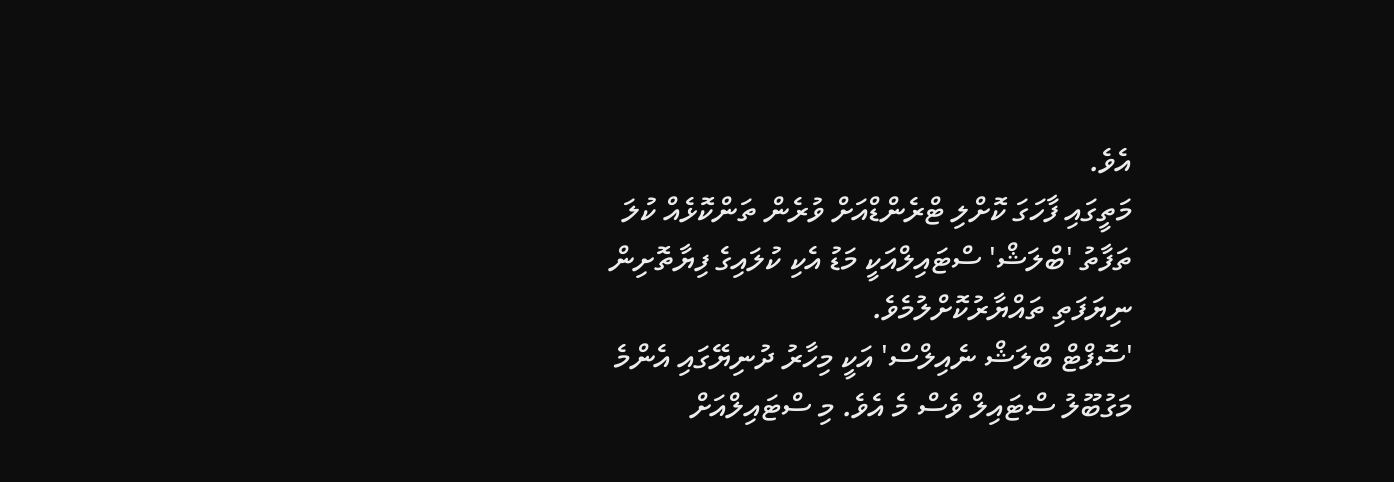އެވެ.
މަތީގައި ފާހަގަ ކޮށްލި ޓްރެންޑްއަށް ވުރެން ތަންކޮޅެއް ކުލަ ތަފާތު 'ބްލަޝް' ސްޓައިލްއަކީ މަޑު އެކި ކުލައިގެ ފިޔާތޮށިން ނިޔަފަތި ތައްޔާރުކޮށްލުމެވެ.
'ސޮފްޓް ބްލަޝް ނެއިލްސް' އަކީ މިހާރު ދުނިޔޭގައި އެންމެ މަގުބޫލު ސްޓައިލް ވެސް މެ އެވެ. މި ސްޓައިލްއަށް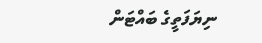ނިޔަފަތީގެ ބައްޓަން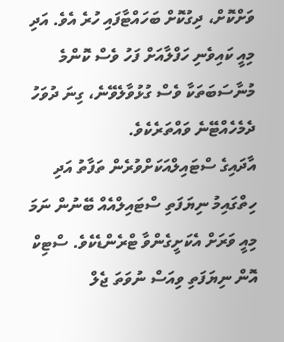ވަށްކޮށް، ދިގުކޮށް ބަހައްޓާފައި ހުރެ އެވެ. އަދި މިއީ ކައިވެނި ހަފްލާއަށް ފަހު ވެސް ކޮންމެ މުނާސަބަތަކާ ވެސް ގުޅުވާލެވޭނެ، ގިނަ ދުވަހު ދެމެހެއްޓޭނެ ވައްތަރެކެވެ.
އާދައިގެ ސްޓައިލްއަކަށްވުރެން ތަފާތު އަދި ހިތްގައިމު ނިޔަފަތި ސްޓައިލްއެއް ބޭނުން ނަމަ މިއީ ވަރަށް އެކަށީގެންވާ ޓްރެންޑެކެވެ. ސްޓިކް އޮން ނިޔަފަތި ވިއަސް ނުވަތަ ޖެލް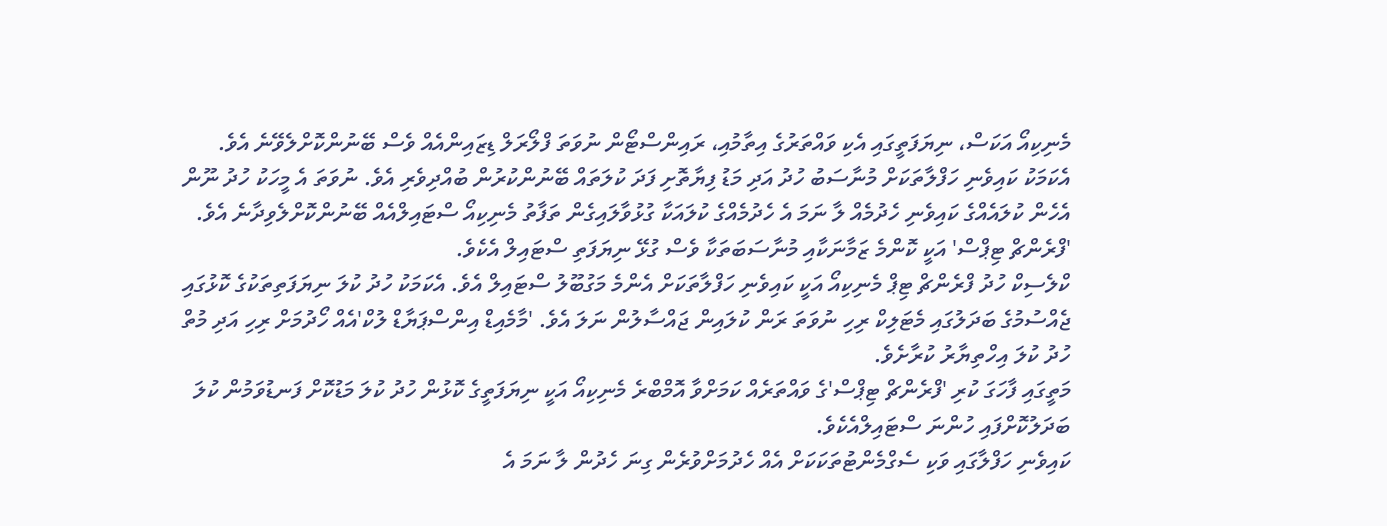މެނިކިއޯ އަކަސް، ނިޔަފަތީގައި އެކި ވައްތަރުގެ އިތާމުއި، ރައިންސްޓޯން ނުވަތަ ފްލޯރަލް ޑިޒައިންއެއް ވެސް ބޭނުންކޮށްލެވޭނެ އެވެ.
އެކަމަކު ކައިވެނި ހަފްލާތަކަށް މުނާސަބު ހުދު އަދި މަޑު ފިޔާތޮށި ފަދަ ކުލަތައް ބޭނުންކުރުން ބުއްދިވެރި އެވެ. ނުވަތަ އެ މީހަކު ހުދު ނޫން އެހެން ކުލައެއްގެ ކައިވެނި ހެދުމެއް ލާ ނަމަ އެ ހެދުމެއްގެ ކުލައަކާ ގުޅުވާލައިގެން ތަފާތު މެނިކިއޯ ސްޓައިލްއެއް ބޭނުންކޮށްލެވިދާނެ އެވެ.
'ފްރެންޗް ޓިޕްސް' އަކީ ކޮންމެ ޒަމާނަކާއި މުނާސަބަތަކާ ވެސް ގުޅޭ ނިޔަފަތި ސްޓައިލް އެކެވެ.
ކްލެސިކް ހުދު ފްރެންޗް ޓިޕް މެނިކިއޯ އަކީ ކައިވެނި ހަފްލާތަކަށް އެންމެ މަގުބޫލު ސްޓައިލް އެވެ. އެކަމަކު ހުދު ކުލަ ނިޔަފަތިތަކުގެ ކޮޅުގައި ޖެއްސުމުގެ ބަދަލުގައި މެޓަލިކް ރިހި ނުވަތަ ރަން ކުލައިން ޖައްސާލުން ނަލަ އެވެ. 'މާމެއިޑް އިންސްޕަޔާޑް ލުކް'އެއް ހޯދުމަށް ރިހި އަދި މުތް ހުދު ކުލަ އިހްތިޔާރު ކުރާށެވެ.
މަތީގައި ފާހަގަ ކުރި 'ފްރެންޗް ޓިޕްސް'ގެ ވައްތަރެއް ކަމަށްވާ އޮމްބްރެ މެނިކިއޯ އަކީ ނިޔަފަތީގެ ކޮޅުން ހުދު ކުލަ މަޑުކޮށް ފަނޑުވަމުން ކުލަ ބަދަލުކޮށްފައި ހުންނަ ސްޓައިލްއެކެވެ.
ކައިވެނި ހަފްލާގައި ވަކި ސެގްމެންޓުތަކަކަށް އެއް ހެދުމަށްވުރެން ގިނަ ހެދުން ލާ ނަމަ އެ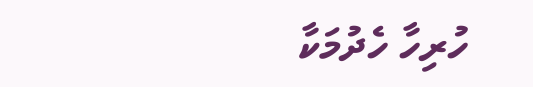ހުރިހާ ހެދުމަކާ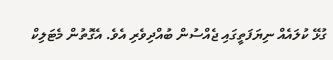ގުޅޭ ކުލައެއް ނިޔަފަތީގައި ޖެއްސުން ބުއްދިވެރި އެވެ. އެގޮތުން މެޓަލިކް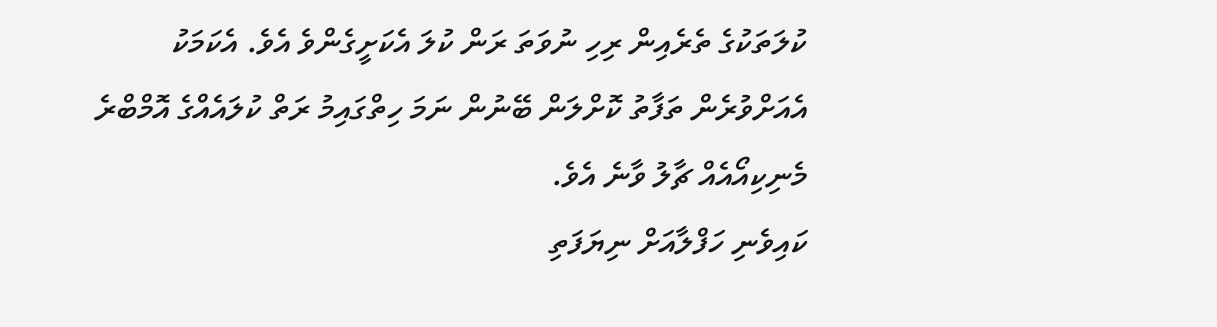ކުލަތަކުގެ ތެރެއިން ރިހި ނުވަތަ ރަން ކުލަ އެކަށީގެންވެ އެވެ. އެކަމަކު އެއަށްވުރެން ތަފާތު ކޮށްލަން ބޭނުން ނަމަ ހިތްގައިމު ރަތް ކުލައެއްގެ އޮމްބްރެ މެނިކިއޯއެއް ޗާލު ވާނެ އެވެ.
ކައިވެނި ހަފްލާއަށް ނިޔަފަތި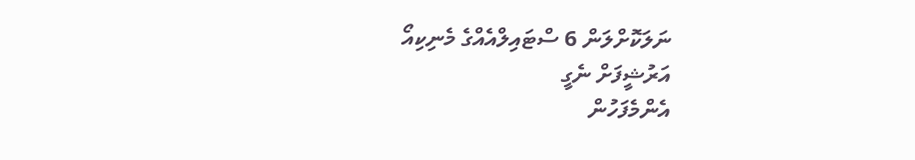ނަލަކޮށްލަން 6 ސްޓައިލްއެއްގެ މެނިކިއޯ
އަރުޝީފަށް ނެގީ
އެންމެފަހުން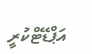އަޕްޑޭޓްކުރީ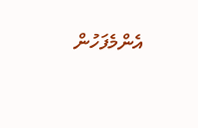އެންމެފަހުން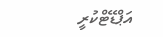އަޕްޑޭޓްކުރީ